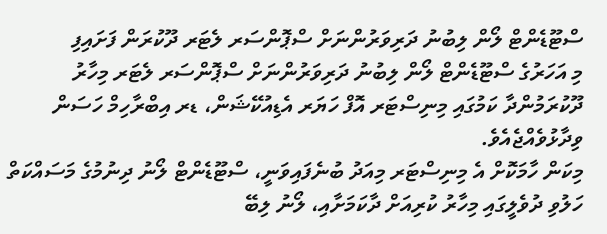ސްޓޫޑެންޓް ލޯން ލިބުނު ދަރިވަރުންނަށް ސްޕޮންސަރ ލެޓަރ ދޫކުރަން ފަށައިފި
މި އަހަރުގެ ސްޓޫޑެންޓް ލޯން ލިބުނު ދަރިވަރުންނަށް ސްޕޮންސަރ ލެޓަރ މިހާރު ދޫކުރަމުންދާ ކަމުގައި މިނިސްޓަރ އޮފް ހަޔަރ އެޑިއުކޭޝަން، ޑރ އިބްރާހިމް ހަސަން ވިދާޅުވެއްޖެއެވެ.
މިކަން ހާމަކޮށް އެ މިނިސްޓަރ މިއަދު ބުނެފައިވަނީ، ސްޓޫޑެންޓް ލޯނު ދިނުމުގެ މަސައްކަތް ހަލުވި ދުވެލީގައި މިހާރު ކުރިއަށް ދާކަމަށާއި، ލޯނު ލިބޭ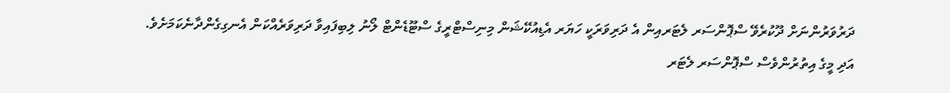ދަރުވަރުންނަށް ދޫކުރެވޭ ސްޕޮންސަރ ލެޓަރއިން އެ ދަރިވަރަކީ ހަޔަރ އެޑިއުކޭޝަން މިނިސްޓްރީގެ ސްޓޫޑެންޓް ލޯނު ލިބިފައިވާ ދަރިވަރެއްކަން އެނގިގެންދާނެކަމަށެވެ.
އަދި މީގެ އިތުރުންވެސް ސްޕޮންސަރ ލެޓަރ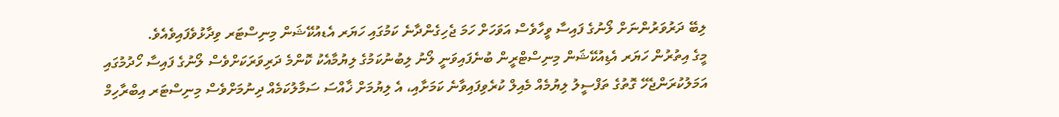ލިބޭ ދަރުވަރުންނަށް ލޯނުގެ ފައިސާ ވީހާވެސް އަވަހަށް ހަމަ ޖެހިގެންދާނެ ކަމުގައި ހަޔަރ އެޑއުކޭޝަން މިނިސްޓަރ ވިދާޅުވެފައިވެއެވެ.
މީގެ އިތުރުން ހަޔަރ އެޑިއުކޭޝަން މިނިސްޓްރީން ބުނެފައިވަނީ ލޯނު ލިބުނުކަމުގެ ލިޔުމާއެކު ކޮންމެ ދަރިވަރަކަށްވެސް ލޯނުގެ ފައިސާ ހޯދުމުގައި އަމަލުކުރަންޖެހޭ ގޮތުގެ ތަފްސީލު ލިޔުމެއް މެއިލް ކުރެވިފައިވާނެ ކަމަށާއި، އެ ލިޔުމަށް ޚާއްސަ ސަމާލުކަމެއް ދިނުމަށްވެސް މިނިސްޓަރ އިބްރާހިމް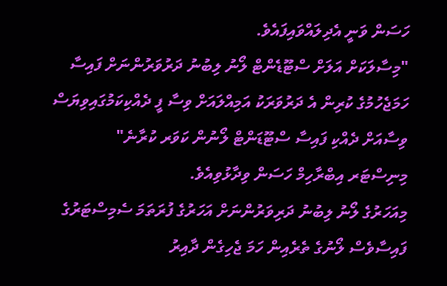ހަސަން ވަނީ އެދިލައްވައިފައެވެ.
"މިސާލަކަށް އަލަށް ސްޓޫޑެންޓް ލޯނު ލިބުނު ދަރުވަރުންނަށް ފައިސާ ހަމަޖެހުމުގެ ކުރިން އެ ދަރުވަރަކު އަމިއްލައަށް ވިސާ ފީ ދެއްކިކަމުގައިވިޔަސް ވިސާއަށް ދެއްކި ފައިސާ ސްޓޫޑަންޓް ލޯނުން ކަވަރ ކުރާނެ"
މިނިސްޓަރ އިބްރާހިމް ހަސަން ވިދާޅުވިއެވެ.
މިއަހަރުގެ ލޯނު ލިބުނު ދަރިވަރުންނަށް އަހަރުގެ ފުރަތަމަ ސެމިސްޓަރުގެ ފައިސާވެސް ލޯނުގެ ތެރެއިން ހަމަ ޖެހިގެން ދާއިރު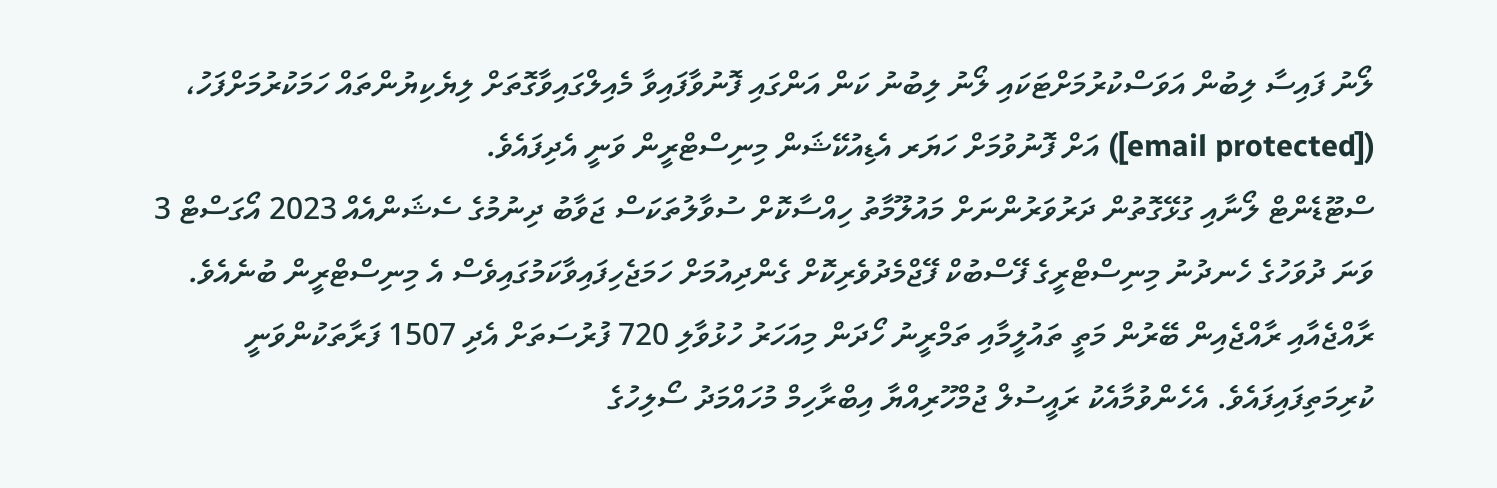ލޯނު ފައިސާ ލިބުން އަވަސްކުރުމަށްޓަކައި ލޯނު ލިބުނު ކަން އަންގައި ފޮނުވާފައިވާ މެއިލްގައިވާގޮތަށް ލިޔެކިޔުންތައް ހަމަކުރުމަށްފަހު، ([email protected]) އަށް ފޮނުވުމަށް ހަޔަރ އެޑިއުކޭޝަން މިނިސްޓްރީން ވަނީ އެދިފައެވެ.
ސްޓޫޑެންޓް ލޯނާއި ގުޅޭގޮތުން ދަރުވަރުންނަށް މައުލޫމާތު ހިއްސާކޮށް ސުވާލުތަކަސް ޖަވާބު ދިނުމުގެ ސެޝަންއެއް 2023 އޯގަސްޓް 3 ވަނަ ދުވަހުގެ ހެނދުނު މިނިސްޓްރީގެ ފޭސްބުކް ފޭޖްމެދުވެރިކޮށް ގެންދިއުމަށް ހަމަޖެހިފައިވާކަމުގައިވެސް އެ މިނިސްޓްރީން ބުނެއެވެ.
ރާއްޖެއާއި ރާއްޖެއިން ބޭރުން މަތީ ތައުލީމާއި ތަމްރީނު ހޯދަން މިއަހަރު ހުޅުވާލި 720 ފުރުސަތަށް އެދި 1507 ފަރާތަކުންވަނީ ކުރިމަތިފައިފައެވެ. އެހެންވުމާއެކު ރައީސުލް ޖުމްހޫރިއްޔާ އިބްރާހިމް މުހައްމަދު ސޯލިހުގެ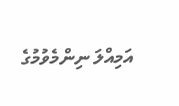އަމިއްލަ ނިންމެވުމުގެ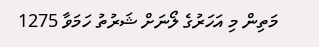މަތިން މި އަހަރުގެ ލޯނަށް ޝަރުތު ހަމަވާ 1275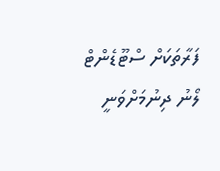ފަރާތަކަށް ސްޓޫޑެންޓް ލޯނު ދިނުމަށްވަނީ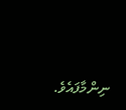ނިންމާފައެވެ.